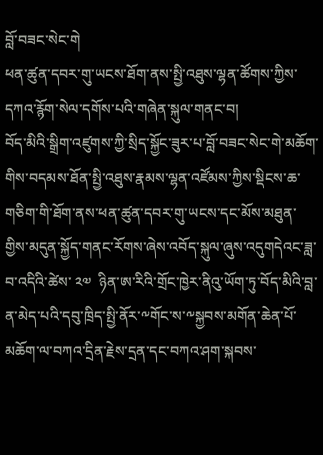བློ་བཟང་སེང་གེ
ཕན་ཚུན་དབར་གུ་ཡངས་ཐོག་ནས་སྤྱི་འཐུས་ལྷན་ཚོགས་ཀྱིས་དཀའ་རྙོག་སེལ་དགོས་པའི་གཞེན་སྐུལ་གནང་བ།
བོད་མིའི་སྒྲིག་འཛུགས་ཀྱི་སྲིད་སྐྱོང་ཟུར་པ་བློ་བཟང་སེང་གེ་མཆོག་གིས་བདམས་ཐོན་སྤྱི་འཐུས་རྣམས་ལྷན་འཛོམས་ཀྱིས་སྡིངས་ཆ་གཅིག་གི་ཐོག་ནས་ཕན་ཚུན་དབར་གུ་ཡངས་དང་མོས་མཐུན་གྱིས་མདུན་སྐྱོད་གནང་རོགས་ཞེས་འབོད་སྐུལ་ཞུས་འདུགདེའང་ཟླ་བ་འདིའི་ཚེས་ ༢༧  ཉིན་ཨ་རིའི་གྲོང་ཁྱེར་ནིའུ་ཡོག་ཏུ་བོད་མིའི་བླ་ན་མེད་པའི་དབུ་ཁྲིད་སྤྱི་ནོར་༸གོང་ས་༸སྐྱབས་མགོན་ཆེན་པོ་མཆོག་ལ་བཀའ་དྲིན་རྗེས་དྲན་དང་བཀའ་ཤག་སྐབས་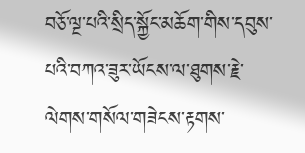བཅོ་ལྔ་པའི་སྲིད་སྐྱོང་མཆོག་གིས་དབུས་པའི་བཀའ་ཟུར་ཡོངས་ལ་ཐུགས་རྗེ་ལེགས་གསོལ་གཟེངས་རྟགས་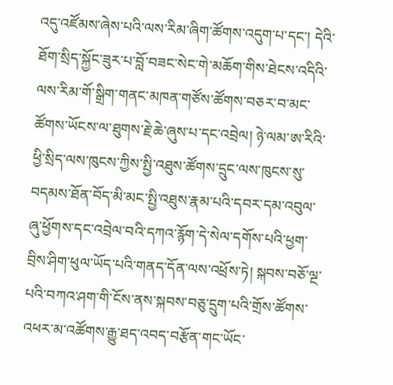འདུ་འཛོམས་ཞེས་པའི་ལས་རིམ་ཞིག་ཚོགས་འདུག་པ་དང་། དེའི་ཐོག་སྲིད་སྐྱོང་ཟུར་པ་བློ་བཟང་སེང་གེ་མཆོག་གིས་ཐེངས་འདིའི་ལས་རིམ་གོ་སྒྲིག་གནང་མཁན་གཙོས་ཚོགས་བཅར་བ་མང་ཚོགས་ཡོངས་ལ་ཐུགས་རྗེ་ཆེ་ཞུས་པ་དང་འབྲེལ། ཉེ་ལམ་ཨ་རིའི་ཕྱི་སྲིད་ལས་ཁུངས་ཀྱིས་སྤྱི་འཐུས་ཚོགས་དྲུང་ལས་ཁུངས་སུ་བདམས་ཐོན་བོད་མི་མང་སྤྱི་འཐུས་རྣམ་པའི་དབར་དམ་འབུལ་ཞུ་ཕྱོགས་དང་འབྲེལ་བའི་དཀའ་རྙོག་དེ་སེལ་དགོས་པའི་ཕྱག་བྲིས་ཤིག་ཕུལ་ཡོད་པའི་གནད་དོན་ལས་འཕྲོས་ཏེ། སྐབས་བཅོ་ལྔ་པའི་བཀའ་ཤག་གི་ངོས་ནས་སྐབས་བཅུ་དྲུག་པའི་གྲོས་ཚོགས་འཕར་མ་འཚོགས་རྒྱུ་ཐད་འབད་བརྩོན་གང་ཡོང་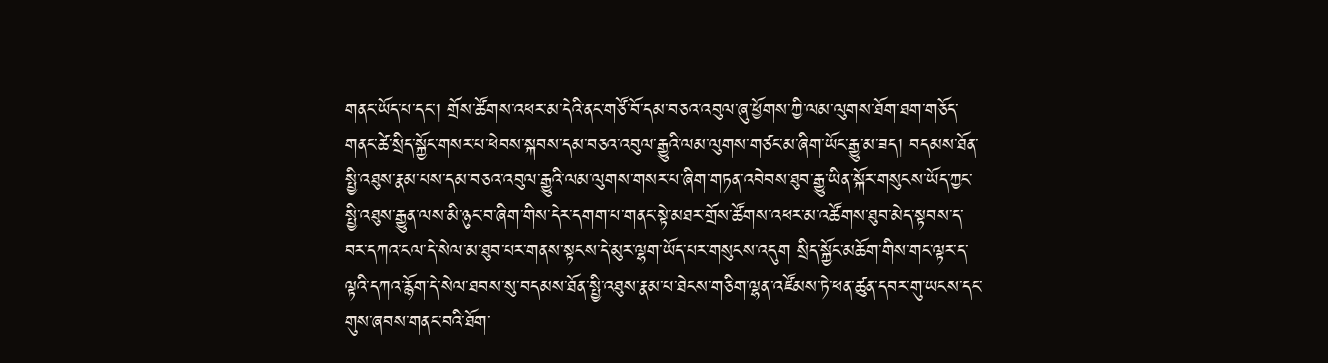གནང་ཡོད་པ་དང་། གྲོས་ཚོགས་འཕར་མ་དེའི་ནང་གཙོ་བོ་དམ་བཅའ་འབུལ་ཞུ་ཕྱོགས་ཀྱི་ལམ་ལུགས་ཐོག་ཐག་གཅོད་གནང་ཚེ་སྲིད་སྐྱོང་གསར་པ་ཕེབས་སྐབས་དམ་བཅའ་འབུལ་རྒྱུའི་ལམ་ལུགས་གཙང་མ་ཞིག་ཡོང་རྒྱུ་མ་ཟད། བདམས་ཐོན་སྤྱི་འཐུས་རྣམ་པས་དམ་བཅའ་འབུལ་རྒྱུའི་ལམ་ལུགས་གསར་པ་ཞིག་གཏན་འབེབས་ཐུབ་རྒྱུ་ཡིན་སྐོར་གསུངས་ཡོད་ཀྱང་སྤྱི་འཐུས་རྒྱུན་ལས་མི་ཉུང་བ་ཞིག་གིས་དེར་དགག་པ་གནང་སྟེ་མཐར་གྲོས་ཚོགས་འཕར་མ་འཚོགས་ཐུབ་མེད་སྟབས་ད་བར་དཀའ་ངལ་དེ་སེལ་མ་ཐུབ་པར་གནས་སྟངས་དེ་མུར་ལྷག་ཡོད་པར་གསུངས་འདུག སྲིད་སྐྱོང་མཆོག་གིས་གང་ལྟར་ད་ལྟའི་དཀའ་རྙོག་དེ་སེལ་ཐབས་སུ་བདམས་ཐོན་སྤྱི་འཐུས་རྣམ་པ་ཐེངས་གཅིག་ལྷན་འཛོམས་ཏེ་ཕན་ཚུན་དབར་གུ་ཡངས་དང་གུས་ཞབས་གནང་བའི་ཐོག་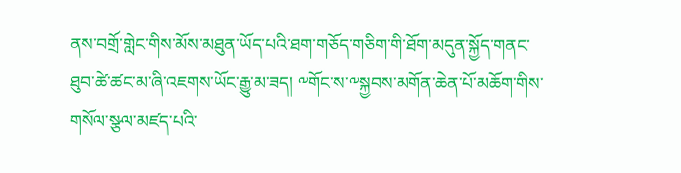ནས་བགྲོ་གླེང་གིས་མོས་མཐུན་ཡོད་པའི་ཐག་གཅོད་གཅིག་གི་ཐོག་མདུན་སྐྱོད་གནང་ཐུབ་ཚེ་ཚང་མ་ཞི་འཇགས་ཡོང་རྒྱུ་མ་ཟད། ༸གོང་ས་༸སྐྱབས་མགོན་ཆེན་པོ་མཆོག་གིས་གསོལ་སྩལ་མཛད་པའི་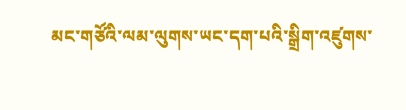མང་གཙོའི་ལམ་ལུགས་ཡང་དག་པའི་སྒྲིག་འཛུགས་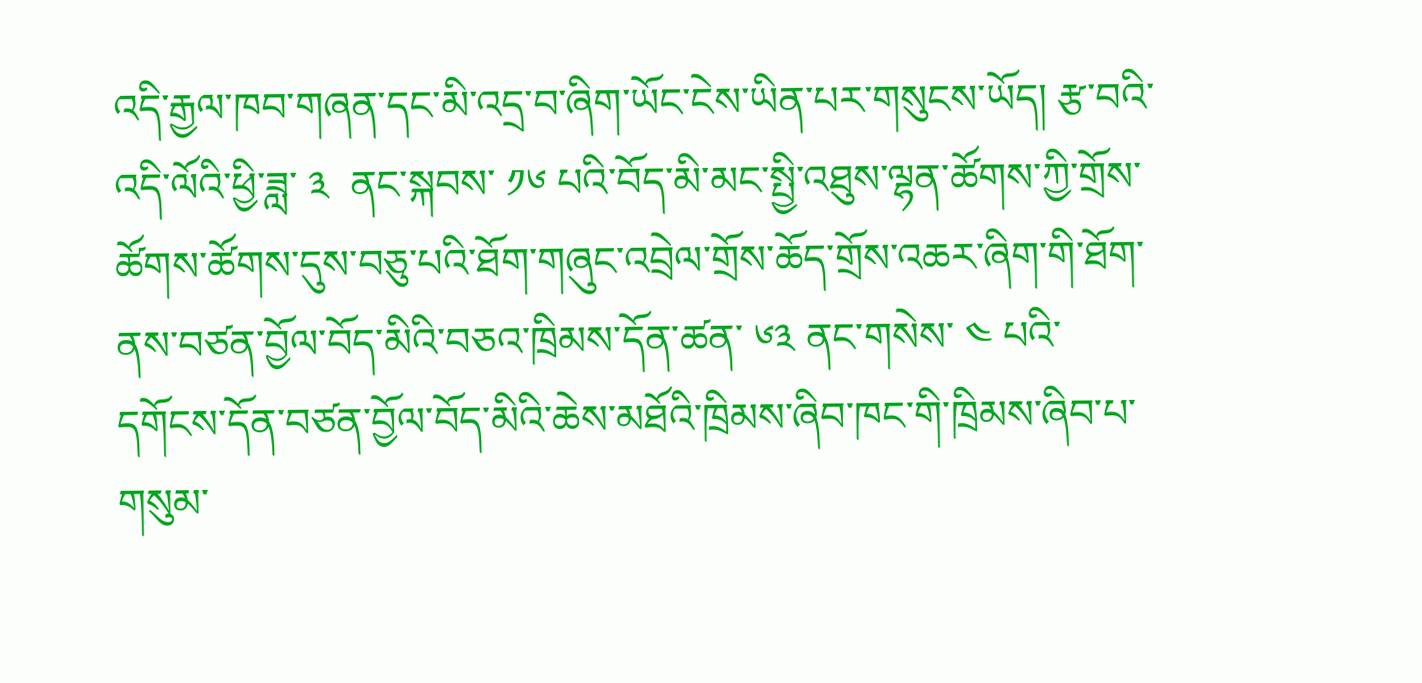འདི་རྒྱལ་ཁབ་གཞན་དང་མི་འདྲ་བ་ཞིག་ཡོང་ངེས་ཡིན་པར་གསུངས་ཡོད། རྩ་བའི་འདི་ལོའི་ཕྱི་ཟླ་ ༣  ནང་སྐབས་ ༡༦ པའི་བོད་མི་མང་སྤྱི་འཐུས་ལྷན་ཚོགས་ཀྱི་གྲོས་ཚོགས་ཚོགས་དུས་བཅུ་པའི་ཐོག་གཞུང་འབྲེལ་གྲོས་ཆོད་གྲོས་འཆར་ཞིག་གི་ཐོག་ནས་བཙན་བྱོལ་བོད་མིའི་བཅའ་ཁྲིམས་དོན་ཚན་ ༦༣ ནང་གསེས་ ༤ པའི་དགོངས་དོན་བཙན་བྱོལ་བོད་མིའི་ཆེས་མཐོའི་ཁྲིམས་ཞིབ་ཁང་གི་ཁྲིམས་ཞིབ་པ་གསུམ་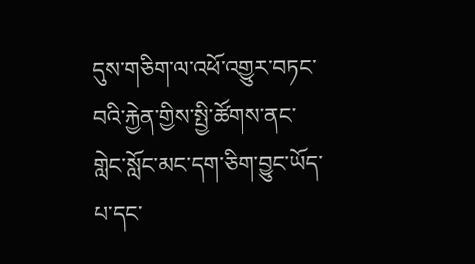དུས་གཅིག་ལ་འཕོ་འགྱུར་བཏང་བའི་རྐྱེན་གྱིས་སྤྱི་ཚོགས་ནང་གླེང་སློང་མང་དག་ཅིག་བྱུང་ཡོད་པ་དང་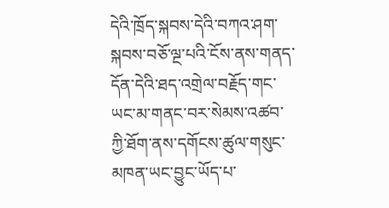དེའི་ཁྲོད་སྐབས་དེའི་བཀའ་ཤག་སྐབས་བཅོ་ལྔ་པའི་ངོས་ནས་གནད་དོན་དེའི་ཐད་འགྲེལ་བརྗོད་གང་ཡང་མ་གནང་བར་སེམས་འཚབ་ཀྱི་ཐོག་ནས་དགོངས་ཚུལ་གསུང་མཁན་ཡང་བྱུང་ཡོད་པ་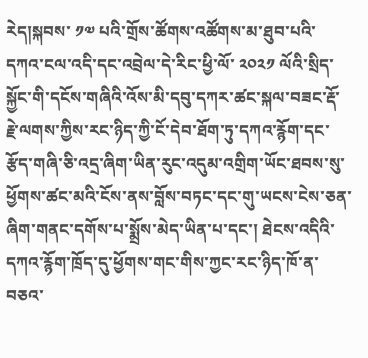རེད།སྐབས་ ༡༧ པའི་གྲོས་ཚོགས་འཚོགས་མ་ཐུབ་པའི་དཀའ་ངལ་འདི་དང་འབྲེལ་དེ་རིང་ཕྱི་ལོ་ ༢༠༢༡ ལོའི་སྲིད་སྐྱོང་གི་དངོས་གཞིའི་འོས་མི་དབུ་དཀར་ཚང་སྐལ་བཟང་རྡོ་རྗེ་ལགས་ཀྱིས་རང་ཉིད་ཀྱི་ངོ་དེབ་ཐོག་ཏུ་དཀའ་རྙོག་དང་རྩོད་གཞི་ཅི་འདྲ་ཞིག་ཡིན་རུང་འདུམ་འགྲིག་ཡོང་ཐབས་སུ་ཕྱོགས་ཚང་མའི་ངོས་ནས་བློས་བཏང་དང་གུ་ཡངས་ངེས་ཅན་ཞིག་གནང་དགོས་པ་སྨྲོས་མེད་ཡིན་པ་དང་། ཐེངས་འདིའི་དཀའ་རྙོག་ཁྲོད་དུ་ཕྱོགས་གང་གིས་ཀྱང་རང་ཉིད་ཁོ་ན་བཅའ་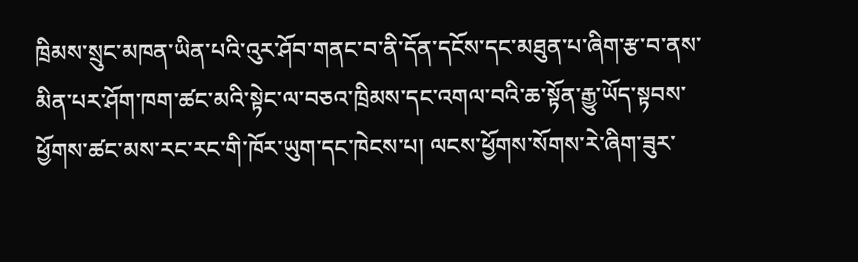ཁྲིམས་སྲུང་མཁན་ཡིན་པའི་འུར་ཤོབ་གནང་བ་ནི་དོན་དངོས་དང་མཐུན་པ་ཞིག་རྩ་བ་ནས་མིན་པར་ཤོག་ཁག་ཚང་མའི་སྟེང་ལ་བཅའ་ཁྲིམས་དང་འགལ་བའི་ཆ་སྟོན་རྒྱུ་ཡོད་སྟབས་ཕྱོགས་ཚང་མས་རང་རང་གི་ཁོར་ཡུག་དང་ཁེངས་པ། ལངས་ཕྱོགས་སོགས་རེ་ཞིག་ཟུར་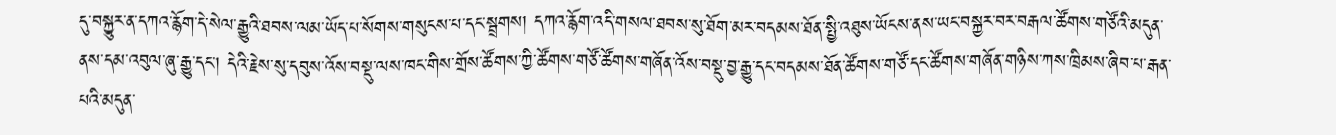དུ་བསྐྱུར་ན་དཀའ་རྙོག་དེ་སེལ་རྒྱུའི་ཐབས་ལམ་ཡོད་པ་སོགས་གསུངས་པ་དང་སྦྲགས། དཀའ་རྙོག་འདི་གསལ་ཐབས་སུ་ཐོག་མར་བདམས་ཐོན་སྤྱི་འཐུས་ཡོངས་ནས་ཡང་བསྐྱར་བར་བརྒལ་ཚོགས་གཙོའི་མདུན་ནས་དམ་འབུལ་ཞུ་རྒྱུ་དང་། དེའི་རྗེས་སུ་དབུས་འོས་བསྡུ་ལས་ཁང་གིས་གྲོས་ཚོགས་ཀྱི་ཚོགས་གཙོ་ཚོགས་གཞོན་འོས་བསྡུ་བྱ་རྒྱུ་དང་བདམས་ཐོན་ཚོགས་གཙོ་དང་ཚོགས་གཞོན་གཉིས་ཀས་ཁྲིམས་ཞིབ་པ་རྒན་པའི་མདུན་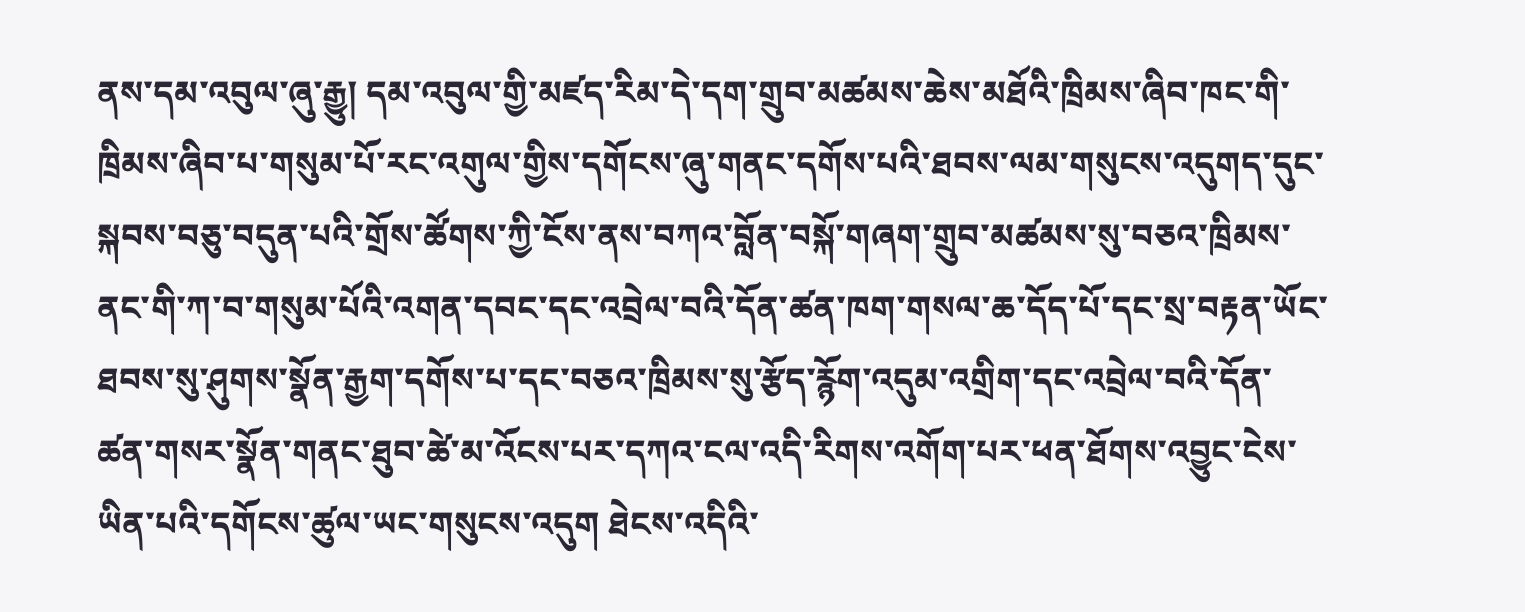ནས་དམ་འབུལ་ཞུ་རྒྱུ། དམ་འབུལ་གྱི་མཛད་རིམ་དེ་དག་གྲུབ་མཚམས་ཆེས་མཐོའི་ཁྲིམས་ཞིབ་ཁང་གི་ཁྲིམས་ཞིབ་པ་གསུམ་པོ་རང་འགུལ་གྱིས་དགོངས་ཞུ་གནང་དགོས་པའི་ཐབས་ལམ་གསུངས་འདུགད་དུང་སྐབས་བཅུ་བདུན་པའི་གྲོས་ཚོགས་ཀྱི་ངོས་ནས་བཀའ་བློན་བསྐོ་གཞག་གྲུབ་མཚམས་སུ་བཅའ་ཁྲིམས་ནང་གི་ཀ་བ་གསུམ་པོའི་འགན་དབང་དང་འབྲེལ་བའི་དོན་ཚན་ཁག་གསལ་ཆ་དོད་པོ་དང་སྲ་བརྟན་ཡོང་ཐབས་སུ་ཤུགས་སྣོན་རྒྱག་དགོས་པ་དང་བཅའ་ཁྲིམས་སུ་རྩོད་རྙོག་འདུམ་འགྲིག་དང་འབྲེལ་བའི་དོན་ཚན་གསར་སྣོན་གནང་ཐུབ་ཚེ་མ་འོངས་པར་དཀའ་ངལ་འདི་རིགས་འགོག་པར་ཕན་ཐོགས་འབྱུང་ངེས་ཡིན་པའི་དགོངས་ཚུལ་ཡང་གསུངས་འདུག ཐེངས་འདིའི་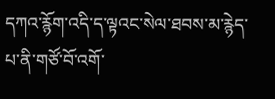དཀའ་རྙོག་འདི་ད་ལྟའང་སེལ་ཐབས་མ་རྙེད་པ་ནི་གཙོ་བོ་འགོ་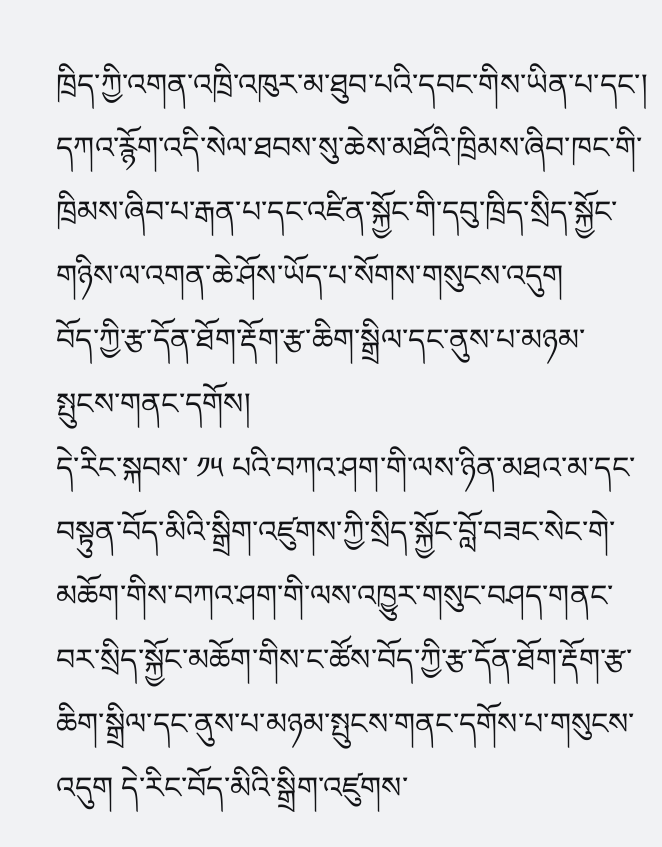ཁྲིད་ཀྱི་འགན་འཁྲི་འཁུར་མ་ཐུབ་པའི་དབང་གིས་ཡིན་པ་དང་། དཀའ་རྙོག་འདི་སེལ་ཐབས་སུ་ཆེས་མཐོའི་ཁྲིམས་ཞིབ་ཁང་གི་ཁྲིམས་ཞིབ་པ་རྒན་པ་དང་འཛིན་སྐྱོང་གི་དབུ་ཁྲིད་སྲིད་སྐྱོང་གཉིས་ལ་འགན་ཆེ་ཤོས་ཡོད་པ་སོགས་གསུངས་འདུག
བོད་ཀྱི་རྩ་དོན་ཐོག་རྡོག་རྩ་ཆིག་སྒྲིལ་དང་ནུས་པ་མཉམ་སྤུངས་གནང་དགོས།
དེ་རིང་སྐབས་ ༡༥ པའི་བཀའ་ཤག་གི་ལས་ཉིན་མཐའ་མ་དང་བསྟུན་བོད་མིའི་སྒྲིག་འཛུགས་ཀྱི་སྲིད་སྐྱོང་བློ་བཟང་སེང་གེ་མཆོག་གིས་བཀའ་ཤག་གི་ལས་འཁྱུར་གསུང་བཤད་གནང་བར་སྲིད་སྐྱོང་མཆོག་གིས་ང་ཚོས་བོད་ཀྱི་རྩ་དོན་ཐོག་རྡོག་རྩ་ཆིག་སྒྲིལ་དང་ནུས་པ་མཉམ་སྤུངས་གནང་དགོས་པ་གསུངས་འདུག དེ་རིང་བོད་མིའི་སྒྲིག་འཛུགས་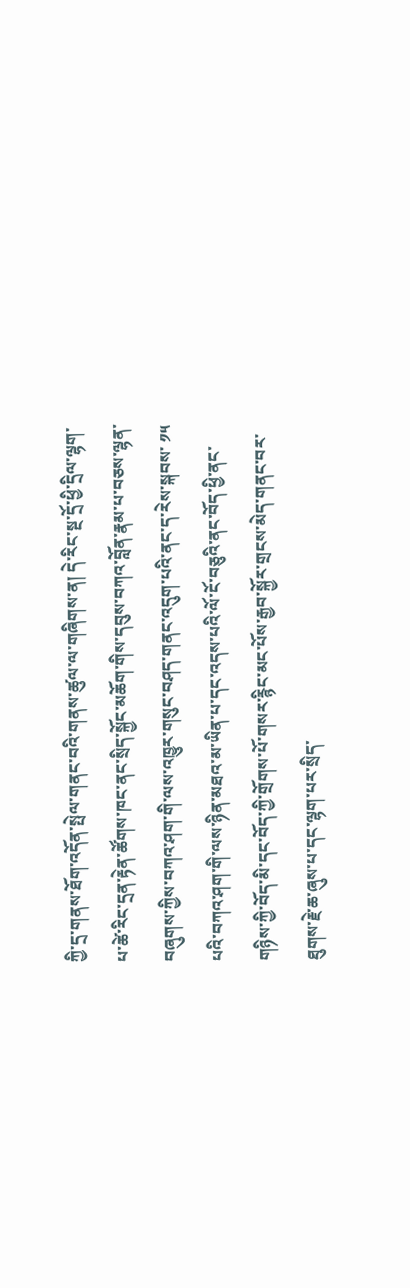ཀྱི་དྲ་གནས་ཐོག་འདོན་སྤེལ་གནང་བའི་གནས་ཚུལ་ལ་གཞིགས་ན། དེ་རིང་སྔ་དྲོ་ཕྱི་དྲིལ་ལྷག་པ་ཚེ་རིང་དྲན་རྟེན་ཚོགས་ཁང་ནང་སྲིད་སྐྱོང་མཆོག་གིས་དབུས་བཀའ་བློན་རྣམ་པ་བཅས་ལྷན་བཞུགས་ཀྱིས་བཀའ་ཤག་གི་ལས་འཁྱུར་གསུང་བཤད་གནང་འདུག་པའི་ནང་ད་རེས་སྐབས་ ༡༥ པའི་བཀའ་ཤག་གི་ལས་ཉིན་མཐའ་མ་ཡིན་པ་དང་འདས་པའི་ལོ་ངོ་བཅུའི་ནང་བོད་ཕྱི་ནང་གཉིས་ཀྱི་བོད་མི་དང་བོད་ཀྱི་གྲོགས་པོ་གསར་རྙིང་མང་པོས་རྒྱབ་སྐྱོར་གྲངས་མེད་གནང་བར་ཐུགས་རྗེ་ཆ་ཞུས་པ་དང་ལྷག་པར་སྲིད་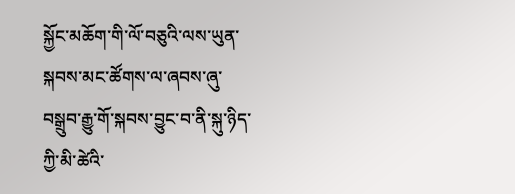སྐྱོང་མཆོག་གི་ལོ་བཅུའི་ལས་ཡུན་སྐབས་མང་ཚོགས་ལ་ཞབས་ཞུ་བསྒྲུབ་རྒྱུ་གོ་སྐབས་བྱུང་བ་ནི་སྐུ་ཉིད་ཀྱི་མི་ཚེའི་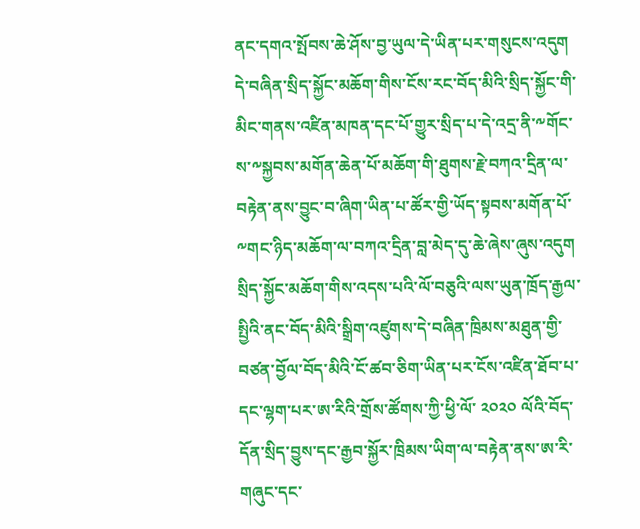ནང་དགའ་སྤོབས་ཆེ་ཤོས་བྱ་ཡུལ་དེ་ཡིན་པར་གསུངས་འདུག དེ་བཞིན་སྲིད་སྐྱོང་མཆོག་གིས་ངོས་རང་བོད་མིའི་སྲིད་སྐྱོང་གི་མིང་གནས་འཛིན་མཁན་དང་པོ་གྱུར་སྲིད་པ་དེ་འདྲ་ནི་༸གོང་ས་༸སྐྱབས་མགོན་ཆེན་པོ་མཆོག་གི་ཐུགས་རྗེ་བཀའ་དྲིན་ལ་བརྟེན་ནས་བྱུང་བ་ཞིག་ཡིན་པ་ཚོར་གྱི་ཡོད་སྟབས་མགོན་པོ་༸གང་ཉིད་མཆོག་ལ་བཀའ་དྲིན་བླ་མེད་དུ་ཆེ་ཞེས་ཞུས་འདུག སྲིད་སྐྱོང་མཆོག་གིས་འདས་པའི་ལོ་བཅུའི་ལས་ཡུན་ཁྲོད་རྒྱལ་སྤྱིའི་ནང་བོད་མིའི་སྒྲིག་འཛུགས་དེ་བཞིན་ཁྲིམས་མཐུན་གྱི་བཙན་བྱོལ་བོད་མིའི་ངོ་ཚབ་ཅིག་ཡིན་པར་ངོས་འཛིན་ཐོབ་པ་དང་ལྷག་པར་ཨ་རིའི་གྲོས་ཚོགས་ཀྱི་ཕྱི་ལོ་ ༢༠༢༠ ལོའི་བོད་དོན་སྲིད་བྱུས་དང་རྒྱབ་སྐྱོར་ཁྲིམས་ཡིག་ལ་བརྟེན་ནས་ཨ་རི་གཞུང་དང་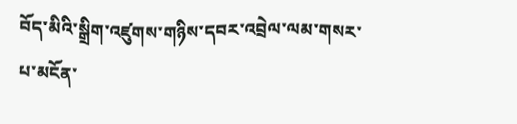བོད་མིའི་སྒྲིག་འཛུགས་གཉིས་དབར་འབྲེལ་ལམ་གསར་པ་མངོན་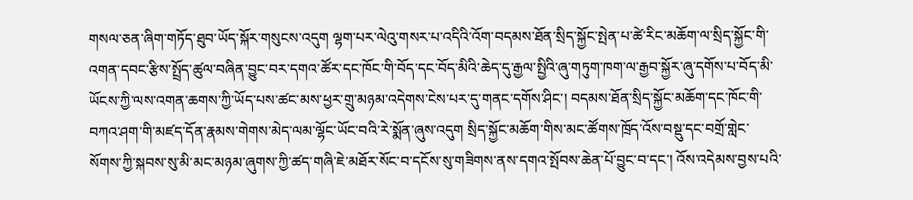གསལ་ཅན་ཞིག་གཏོད་ཐུབ་ཡོད་སྐོར་གསུངས་འདུག ལྷག་པར་ལེའུ་གསར་པ་འདིའི་འོག་བདམས་ཐོན་སྲིད་སྐྱོང་སྤེན་པ་ཚེ་རིང་མཆོག་ལ་སྲིད་སྐྱོང་གི་འགན་དབང་རྩིས་སྤྲོད་ཚུལ་བཞིན་བྱུང་བར་དགའ་ཚོར་དང་ཁོང་གི་བོད་དང་བོད་མིའི་ཆེད་དུ་རྒྱལ་སྤྱིའི་ཞུ་གཏུག་ཁག་ལ་རྒྱབ་སྐྱོར་ཞུ་དགོས་པ་བོད་མི་ཡོངས་ཀྱི་ལས་འགན་ཆགས་ཀྱི་ཡོད་པས་ཚང་མས་ཕྱར་གྲུ་མཉམ་འདེགས་ངེས་པར་དུ་གནང་དགོས་ཤིང་། བདམས་ཐོན་སྲིད་སྐྱོང་མཆོག་དང་ཁོང་གི་བཀའ་ཤག་གི་མཛད་དོན་རྣམས་གེགས་མེད་ལམ་ལྷོང་ཡོང་བའི་རེ་སྨོན་ཞུས་འདུག སྲིད་སྐྱོང་མཆོག་གིས་མང་ཚོགས་ཁྲོད་འོས་བསྡུ་དང་བགྲོ་གླེང་སོགས་ཀྱི་སྐབས་སུ་མི་མང་མཉམ་ཞུགས་ཀྱི་ཚད་གཞི་ཇེ་མཐོར་སོང་བ་དངོས་སུ་གཟིགས་ནས་དགའ་སྤོབས་ཆེན་པོ་བྱུང་བ་དང་། འོས་འདེམས་བྱས་པའི་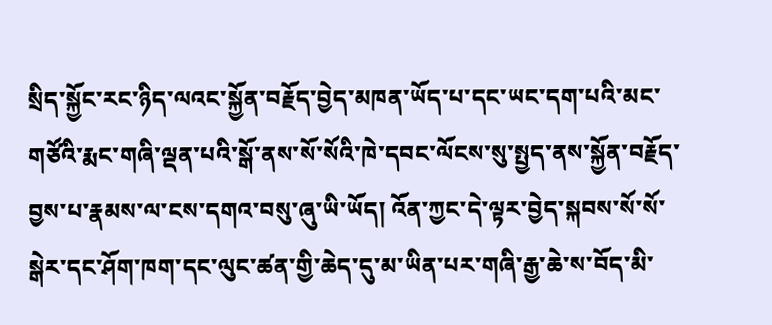སྲིད་སྐྱོང་རང་ཉིད་ལའང་སྐྱོན་བརྗོད་བྱེད་མཁན་ཡོད་པ་དང་ཡང་དག་པའི་མང་གཙོའི་རྨང་གཞི་ལྡན་པའི་སྒོ་ནས་སོ་སོའི་ཁེ་དབང་ལོངས་སུ་སྤྱད་ནས་སྐྱོན་བརྗོད་བྱས་པ་རྣམས་ལ་ངས་དགའ་བསུ་ཞུ་ཡི་ཡོད། འོན་ཀྱང་དེ་ལྟར་བྱེད་སྐབས་སོ་སོ་སྒེར་དང་ཤོག་ཁག་དང་ལུང་ཚན་གྱི་ཆེད་དུ་མ་ཡིན་པར་གཞི་རྒྱ་ཆེ་ས་བོད་མི་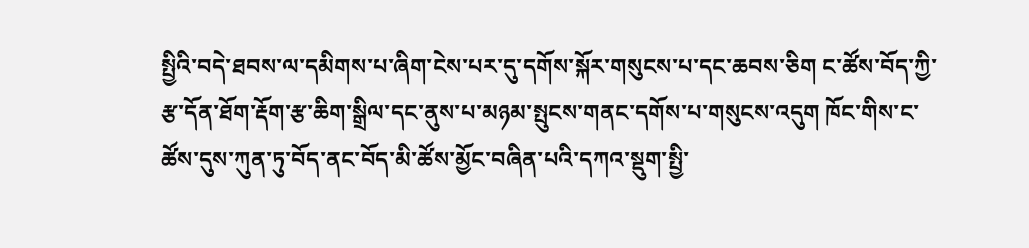སྤྱིའི་བདེ་ཐབས་ལ་དམིགས་པ་ཞིག་ངེས་པར་དུ་དགོས་སྐོར་གསུངས་པ་དང་ཆབས་ཅིག ང་ཚོས་བོད་ཀྱི་རྩ་དོན་ཐོག་རྡོག་རྩ་ཆིག་སྒྲིལ་དང་ནུས་པ་མཉམ་སྤུངས་གནང་དགོས་པ་གསུངས་འདུག ཁོང་གིས་ང་ཚོས་དུས་ཀུན་ཏུ་བོད་ནང་བོད་མི་ཚོས་མྱོང་བཞིན་པའི་དཀའ་སྡུག་སྤྱི་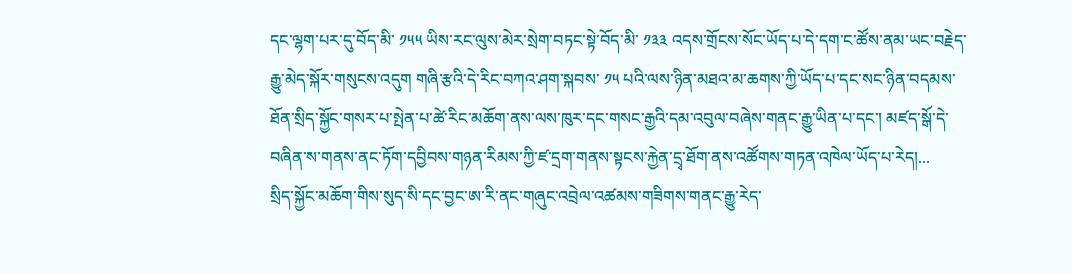དང་ལྷག་པར་དུ་བོད་མི་ ༡༥༥ ཡིས་རང་ལུས་མེར་སྲེག་བཏང་སྟེ་བོད་མི་ ༡༣༣ འདས་གྲོངས་སོང་ཡོད་པ་དེ་དག་ང་ཚོས་ནམ་ཡང་བརྗེད་རྒྱུ་མེད་སྐོར་གསུངས་འདུག གཞི་རྩའི་དེ་རིང་བཀའ་ཤག་སྐབས་ ༡༥ པའི་ལས་ཉིན་མཐའ་མ་ཆགས་ཀྱི་ཡོད་པ་དང་སང་ཉིན་བདམས་ཐོན་སྲིད་སྐྱོང་གསར་པ་སྤེན་པ་ཚེ་རིང་མཆོག་ནས་ལས་ཁུར་དང་གསང་རྒྱའི་དམ་འབུལ་བཞེས་གནང་རྒྱུ་ཡིན་པ་དང་། མཛད་སྒོ་དེ་བཞིན་ས་གནས་ནང་ཏོག་དབྱིབས་གཉན་རིམས་ཀྱི་ཛ་དྲག་གནས་སྟངས་རྐྱེན་དྲྭ་ཐོག་ནས་འཚོགས་གཏན་འཁེལ་ཡོད་པ་རེད།...
སྲིད་སྐྱོང་མཆོག་གིས་སུད་སི་དང་བྱང་ཨ་རི་ནང་གཞུང་འབྲེལ་འཚམས་གཟིགས་གནང་རྒྱུ་རེད་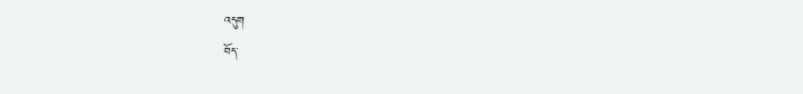འདུག
བོད་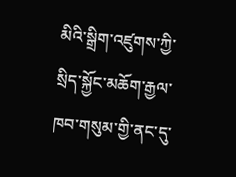མིའི་སྒྲིག་འཛུགས་ཀྱི་སྲིད་སྐྱོང་མཆོག་རྒྱལ་ཁབ་གསུམ་གྱི་ནང་དུ་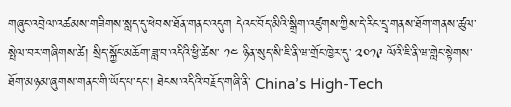གཞུང་འབྲེལ་འཚམས་གཟིགས་སླད་དུ་ཕེབས་ཐོན་གནང་འདུག དེའང་བོད་མིའི་སྒྲིག་འཛུགས་ཀྱིས་དེ་རིང་དྲྭ་གནས་ཐོག་གནས་ཚུལ་སྤེལ་བར་གཞིགས་ཚེ། སྲིད་སྐྱོང་མཆོག་ཟླ་བ་འདིའི་ཕྱི་ཚེས་ ༡༤ ཉིན་སུད་སི་ཇི་ནི་ཝ་གྲོང་ཁྱེར་དུ་ ༢༠༡༩ ལོའི་ཇི་ནི་ཝ་གླེང་སྟེགས་ཐོག་མཉམ་ཞུགས་གནང་གི་ཡོད་པ་དང་། ཐེངས་འདིའི་བརྗོད་གཞི་ནི་ China’s High-Tech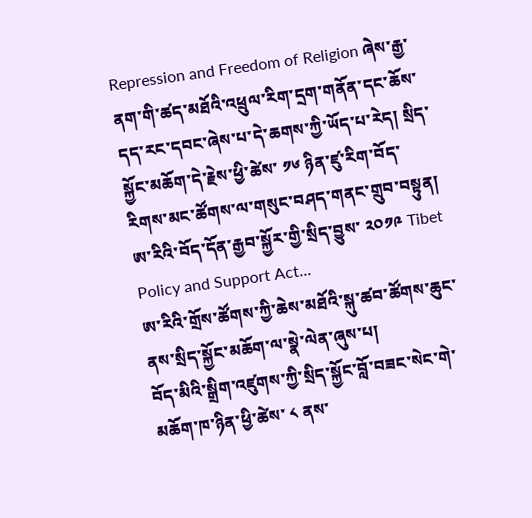Repression and Freedom of Religion ཞེས་རྒྱ་ནག་གི་ཚད་མཐོའི་འཕྲུལ་རིག་དྲག་གནོན་དང་ཆོས་དད་རང་དབང་ཞེས་པ་དེ་ཆགས་ཀྱི་ཡོད་པ་རེད། སྲིད་སྐྱོང་མཆོག་དེ་རྗེས་ཕྱི་ཚེས་ ༡༦ ཉིན་ཛུ་རིག་བོད་རིགས་མང་ཚོགས་ལ་གསུང་བཤད་གནང་གྲུབ་བསྟུན། ཨ་རིའི་བོད་དོན་རྒྱབ་སྐྱོར་གྱི་སྲིད་བྱུས་ ༢༠༡༩ Tibet Policy and Support Act...
ཨ་རིའི་གྲོས་ཚོགས་ཀྱི་ཆེས་མཐོའི་སྐུ་ཚབ་ཚོགས་ཆུང་ནས་སྲིད་སྐྱོང་མཆོག་ལ་སྣེ་ལེན་ཞུས་པ།
བོད་མིའི་སྒྲིག་འཛུགས་ཀྱི་སྲིད་སྐྱོང་བློ་བཟང་སེང་གེ་མཆོག་ཁ་ཉིན་ཕྱི་ཚེས་ ༨ ནས་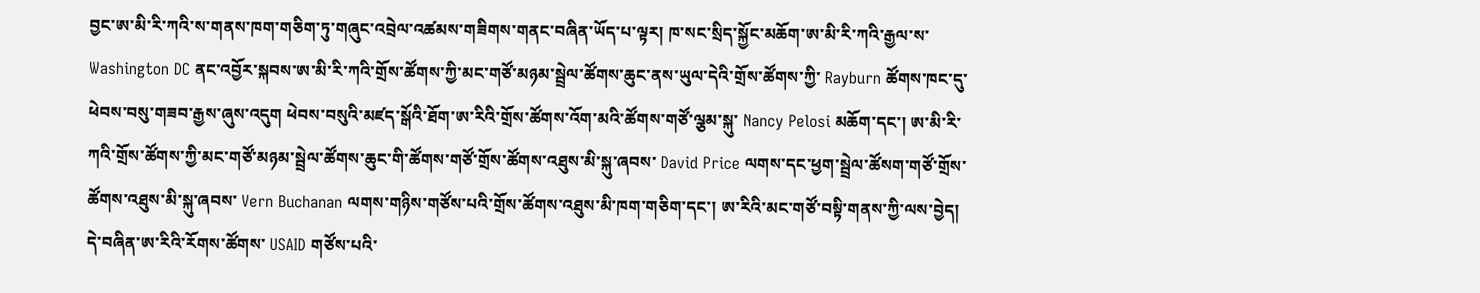བྱང་ཨ་མི་རི་ཀའི་ས་གནས་ཁག་གཅིག་ཏུ་གཞུང་འབྲེལ་འཚམས་གཟིགས་གནང་བཞིན་ཡོད་པ་ལྟར། ཁ་སང་སྲིད་སྐྱོང་མཆོག་ཨ་མི་རི་ཀའི་རྒྱལ་ས་ Washington DC ནང་འབྱོར་སྐབས་ཨ་མི་རི་ཀའི་གྲོས་ཚོགས་ཀྱི་མང་གཙོ་མཉམ་སྦྲེལ་ཚོགས་ཆུང་ནས་ཡུལ་དེའི་གྲོས་ཚོགས་ཀྱི་ Rayburn ཚོགས་ཁང་དུ་ཕེབས་བསུ་གཟབ་རྒྱས་ཞུས་འདུག ཕེབས་བསུའི་མཛད་སྒོའི་ཐོག་ཨ་རིའི་གྲོས་ཚོགས་འོག་མའི་ཚོགས་གཙོ་ལྕམ་སྐུ་ Nancy Pelosi མཆོག་དང་། ཨ་མི་རི་ཀའི་གྲོས་ཚོགས་ཀྱི་མང་གཙོ་མཉམ་སྦྲེལ་ཚོགས་ཆུང་གི་ཚོགས་གཙོ་གྲོས་ཚོགས་འཐུས་མི་སྐུ་ཞབས་ David Price ལགས་དང་ཕྱག་སྦྲེལ་ཚོསག་གཙོ་གྲོས་ཚོགས་འཐུས་མི་སྐུ་ཞབས་ Vern Buchanan ལགས་གཉིས་གཙོས་པའི་གྲོས་ཚོགས་འཐུས་མི་ཁག་གཅིག་དང་། ཨ་རིའི་མང་གཙོ་བསྟི་གནས་ཀྱི་ལས་བྱེད། དེ་བཞིན་ཨ་རིའི་རོགས་ཚོགས་ USAID གཙོས་པའི་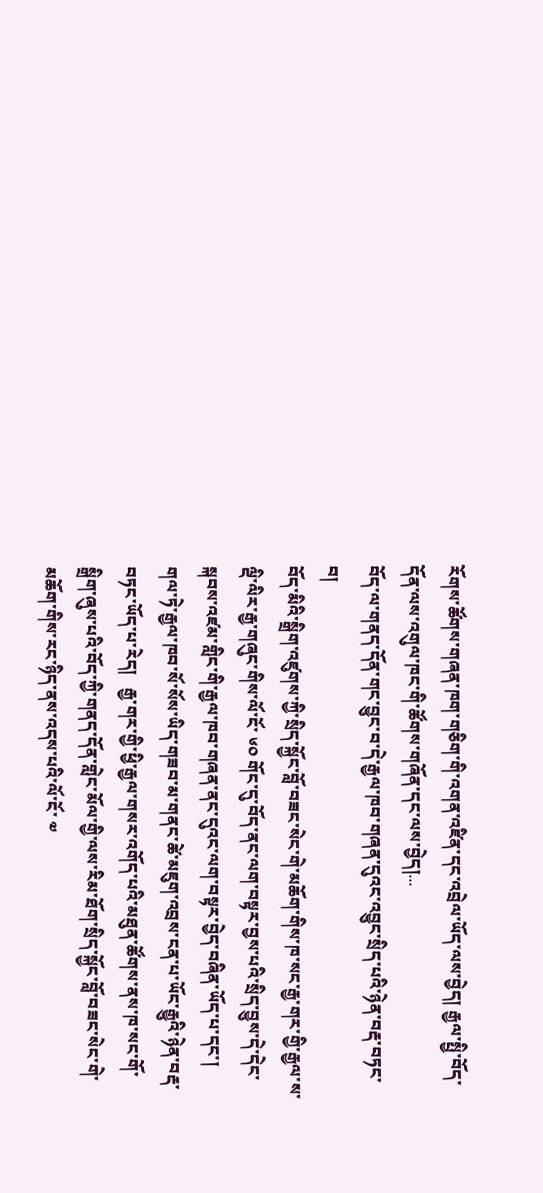རོགས་ཚོགས་གཞན་ཁག་གཅིག་གི་འགན་འཛིན་དང་འབྲེལ་ཡོད་ལས་བྱེད། རྒྱལ་སྤྱི་བོད་དོན་ལས་འགུལ་ཁང་གི་ཚོགས་གཞོན་དང་ལས་བྱེད།...
བོད་ལ་གནད་དོན་གང་བྱུང་བ་དེ་རྒྱལ་ཁབ་གཞན་དུའང་འབྱུང་སྲིད་པའི་ཉེན་བརྡ་བཏང་བ།
བོད་མིའི་སྒྲིག་འཛུགས་ཀྱི་སྲིད་སྐྱོང་བློ་བཟང་སེང་གེ་མཆོག་གིས་ཁ་སང་རྒྱ་གར་གྱི་རྒྱལ་ས་ལྡི་ལིར་རྒྱ་གཞུང་གིས་ལོ་ངོ་ ༦༠ གོང་དུ་བོད་ནང་ལག་བསྟར་བྱས་པའི་སྲིད་བྱུས་དེ་དེང་སྐབས་འཛམ་གླིང་གི་རྒྱལ་ཁབ་གཞན་ནང་དུའང་ལག་བསྟར་བྱེད་བཞིན་ཡོད་པ་དང་། གལ་ཏེ་རྒྱལ་ཁབ་སོ་སོས་ཡིད་གཟབ་མ་གནང་ཚེ་མཇུག་འབྲས་ངན་པ་ཡོང་རྒྱུའི་ཉེན་བརྡ་བཏང་ཡོད་པ་རེད།   རྒྱ་གར་གྱི་ཕྱི་རྒྱལ་གསར་འགོད་པའི་མཐུན་ཚོགས་ནས་ཁ་སང་གོ་སྒྲིག་ཞུས་པའི་བོད་ཀྱི་གནད་དོན་གླེང་མོལ་གྱི་ལས་རིམ་ཐོག་སྲིད་སྐྱོང་བློ་བཟང་སེང་གེ་མཆོག་གིས་རང་ཉིད་ནས་འདས་པའི་ལོ་ངོ་ ༧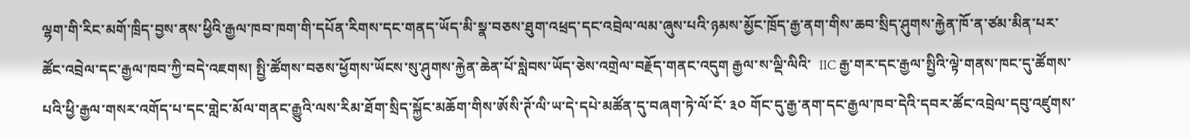ལྷག་གི་རིང་མགོ་ཁྲིད་བྱས་ནས་ཕྱིའི་རྒྱལ་ཁབ་ཁག་གི་དཔོན་རིགས་དང་གནད་ཡོད་མི་སྣ་བཅས་ཐུག་འཕྲད་དང་འབྲེལ་ལམ་ཞུས་པའི་ཉམས་མྱོང་ཁྲོད་རྒྱ་ནག་གིས་ཆབ་སྲིད་ཤུགས་རྐྱེན་ཁོ་ན་ཙམ་མིན་པར་ཚོང་འབྲེལ་དང་རྒྱལ་ཁབ་ཀྱི་བདེ་འཇགས། སྤྱི་ཚོགས་བཅས་ཕྱོགས་ཡོངས་སུ་ཤུགས་རྐྱེན་ཆེན་པོ་སླེབས་ཡོད་ཅེས་འགྲེལ་བརྗོད་གནང་འདུག རྒྱལ་ས་ལྡི་ལིའི་  IIC རྒྱ་གར་དང་རྒྱལ་སྤྱིའི་ལྟེ་གནས་ཁང་དུ་ཚོགས་པའི་ཕྱི་རྒྱལ་གསར་འགོད་པ་དང་གླེང་མོལ་གནང་རྒྱུའི་ལས་རིམ་ཐོག་སྲིད་སྐྱོང་མཆོག་གིས་ཨོསི་ཊོ་ལི་ཡ་དེ་དཔེ་མཚོན་དུ་བཞག་ཏེ་ལོ་ངོ་ ༣༠ གོང་དུ་རྒྱ་ནག་དང་རྒྱལ་ཁབ་དེའི་དབར་ཚོང་འབྲེལ་དབུ་འཛུགས་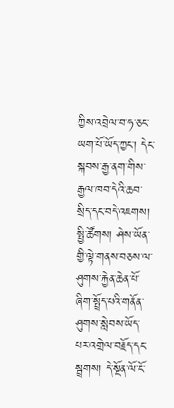ཀྱིས་འབྲེལ་བ་ཧ་ཅང་ཡག་པོ་ཡོད་ཀྱང་། དེང་སྐབས་རྒྱ་ནག་གིས་རྒྱལ་ཁབ་དེའི་ཆབ་སྲིད་དང་བདེ་འཇགས། སྤྱི་ཚོགས། ཤེས་ཡོན་གྱི་ལྟེ་གནས་བཅས་ལ་ཤུགས་རྐྱེན་ཆེན་པོ་ཞིག་སྤྲོད་པའི་གནོན་ཤུགས་སླེབས་ཡོད་པར་འགྲེལ་བརྗོད་དང་སྦྲགས། དེ་སྔོན་ལོ་ངོ་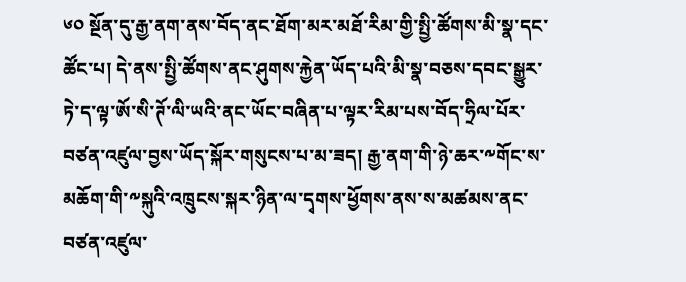༦༠ སྔོན་དུ་རྒྱ་ནག་ནས་བོད་ནང་ཐོག་མར་མཐོ་རིམ་གྱི་སྤྱི་ཚོགས་མི་སྣ་དང་ཚོང་པ། དེ་ནས་སྤྱི་ཚོགས་ནང་ཤུགས་རྐྱེན་ཡོད་པའི་མི་སྣ་བཅས་དབང་སྒྱུར་ཏེ་ད་ལྟ་ཨོ་སི་ཊོ་ལི་ཡའི་ནང་ཡོང་བཞིན་པ་ལྟར་རིམ་པས་བོད་ཧྲིལ་པོར་བཙན་འཛུལ་བྱས་ཡོད་སྐོར་གསུངས་པ་མ་ཟད། རྒྱ་ནག་གི་ཉེ་ཆར་༸གོང་ས་མཆོག་གི་༸སྐུའི་འཁྲུངས་སྐར་ཉིན་ལ་དྭགས་ཕྱོགས་ནས་ས་མཚམས་ནང་བཙན་འཛུལ་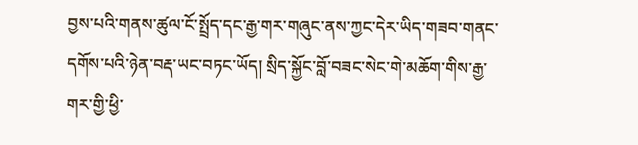བྱས་པའི་གནས་ཚུལ་ངོ་སྤྲོད་དང་རྒྱ་གར་གཞུང་ནས་ཀྱང་དེར་ཡིད་གཟབ་གནང་དགོས་པའི་ཉེན་བརྡ་ཡང་བཏང་ཡོད། སྲིད་སྐྱོང་བློ་བཟང་སེང་གེ་མཆོག་གིས་རྒྱ་གར་གྱི་ཕྱི་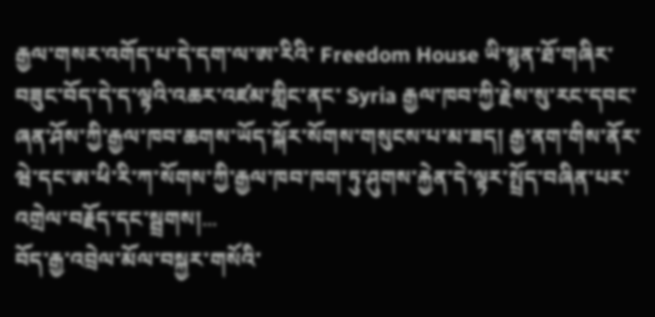རྒྱལ་གསར་འགོད་པ་དེ་དག་ལ་ཨ་རིའི་ Freedom House ཡི་སྙན་ཐོ་གཞིར་བཟུང་བོད་དེ་ད་ལྟའི་འཆར་འཛམ་གླིང་ནང་ Syria རྒྱལ་ཁབ་ཀྱི་རྗེས་སུ་རང་དབང་ཞན་ཤོས་ཀྱི་རྒྱལ་ཁབ་ཆགས་ཡོད་སྐོར་སོགས་གསུངས་པ་མ་ཟད། རྒྱ་ནག་གིས་ནོར་ཝེ་དང་ཨ་ཕི་རི་ཀ་སོགས་ཀྱི་རྒྱལ་ཁབ་ཁག་ཏུ་ཤུགས་རྐྱེན་དེ་ལྟར་སྤྲོད་བཞིན་པར་འགྲེལ་བརྗོད་དང་སྦྲགས།...
བོད་རྒྱ་འབྲེལ་མོལ་བསྐྱར་གསོའི་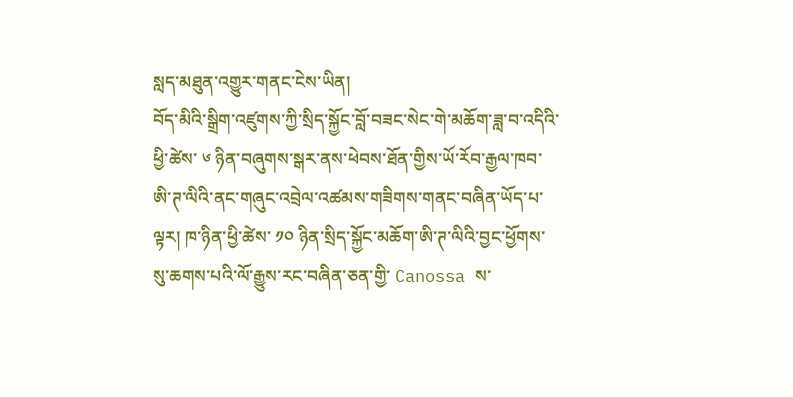སླད་མཐུན་འགྱུར་གནང་ངེས་ཡིན།
བོད་མིའི་སྒྲིག་འཛུགས་ཀྱི་སྲིད་སྐྱོང་བློ་བཟང་སེང་གེ་མཆོག་ཟླ་བ་འདིའི་ཕྱི་ཚེས་ ༦ ཉིན་བཞུགས་སྒར་ནས་ཕེབས་ཐོན་གྱིས་ཡོ་རོབ་རྒྱལ་ཁབ་ཨི་ཊ་ལིའི་ནང་གཞུང་འབྲེལ་འཚམས་གཟིགས་གནང་བཞིན་ཡོད་པ་ལྟར། ཁ་ཉིན་ཕྱི་ཚེས་ ༡༠ ཉིན་སྲིད་སྐྱོང་མཆོག་ཨི་ཊ་ལིའི་བྱང་ཕྱོགས་སུ་ཆགས་པའི་ལོ་རྒྱུས་རང་བཞིན་ཅན་གྱི་ Canossa ས་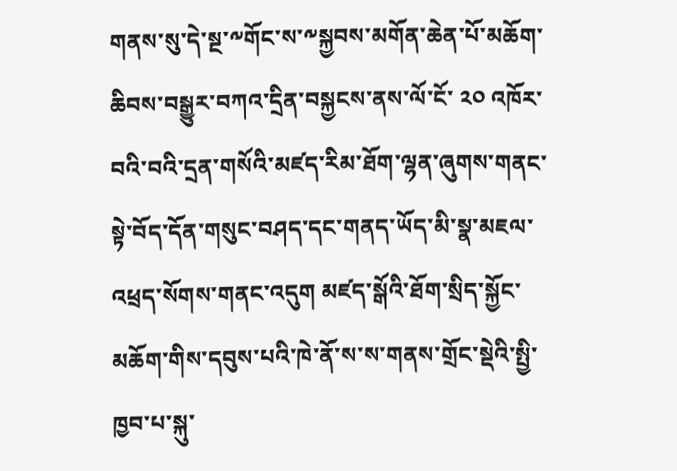གནས་སུ་དེ་སྔ་༸གོང་ས་༸སྐྱབས་མགོན་ཆེན་པོ་མཆོག་ཆིབས་བསྒྱུར་བཀའ་དྲིན་བསྐྱངས་ནས་ལོ་ངོ་ ༢༠ འཁོར་བའི་བའི་དྲན་གསོའི་མཛད་རིམ་ཐོག་ལྷན་ཞུགས་གནང་སྟེ་བོད་དོན་གསུང་བཤད་དང་གནད་ཡོད་མི་སྣ་མཇལ་འཕྲད་སོགས་གནང་འདུག མཛད་སྒོའི་ཐོག་སྲིད་སྐྱོང་མཆོག་གིས་དབུས་པའི་ཁེ་ནོ་ས་ས་གནས་གྲོང་སྡེའི་སྤྱི་ཁྱབ་པ་སྐུ་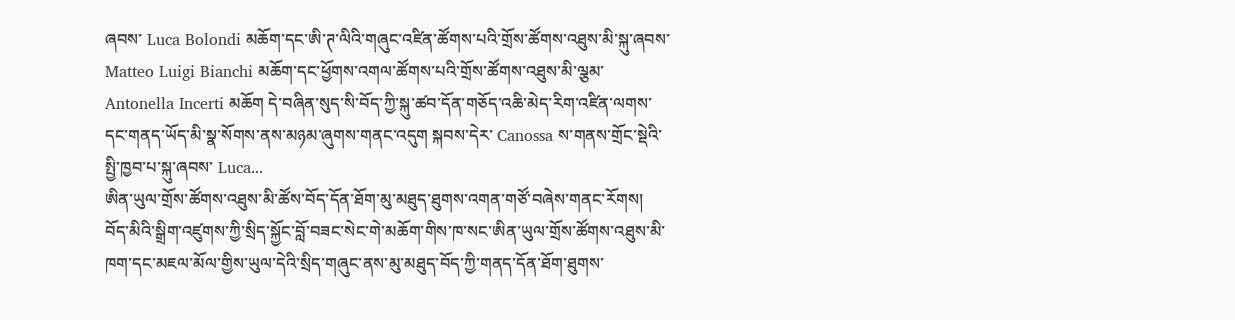ཞབས་ Luca Bolondi མཆོག་དང་ཨི་ཊ་ལིའི་གཞུང་འཛིན་ཚོགས་པའི་གྲོས་ཚོགས་འཐུས་མི་སྐུ་ཞབས་ Matteo Luigi Bianchi མཆོག་དང་ཕྱོགས་འགལ་ཚོགས་པའི་གྲོས་ཚོགས་འཐུས་མི་ལྕམ་ Antonella Incerti མཆོག དེ་བཞིན་སུད་སི་བོད་ཀྱི་སྐུ་ཚབ་དོན་གཅོད་འཆི་མེད་རིག་འཛིན་ལགས་དང་གནད་ཡོད་མི་སྣ་སོགས་ནས་མཉམ་ཞུགས་གནང་འདུག སྐབས་དེར་ Canossa ས་གནས་གྲོང་སྡེའི་སྤྱི་ཁྱབ་པ་སྐུ་ཞབས་ Luca...
ཨིན་ཡུལ་གྲོས་ཚོགས་འཐུས་མི་ཚོས་བོད་དོན་ཐོག་མུ་མཐུད་ཐུགས་འགན་གཙོ་བཞེས་གནང་རོགས།
བོད་མིའི་སྒྲིག་འཛུགས་ཀྱི་སྲིད་སྐྱོང་བློ་བཟང་སེང་གེ་མཆོག་གིས་ཁ་སང་ཨིན་ཡུལ་གྲོས་ཚོགས་འཐུས་མི་ཁག་དང་མཇལ་མོལ་གྱིས་ཡུལ་དེའི་སྲིད་གཞུང་ནས་མུ་མཐུད་བོད་ཀྱི་གནད་དོན་ཐོག་ཐུགས་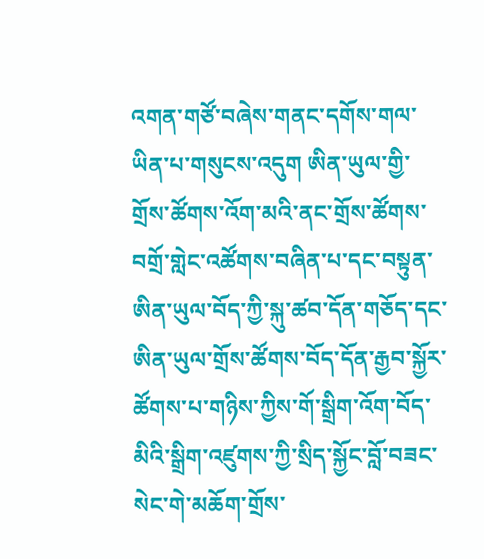འགན་གཙོ་བཞེས་གནང་དགོས་གལ་ཡིན་པ་གསུངས་འདུག ཨིན་ཡུལ་གྱི་གྲོས་ཚོགས་འོག་མའི་ནང་གྲོས་ཚོགས་བགྲོ་གླེང་འཚོགས་བཞིན་པ་དང་བསྟུན་ཨིན་ཡུལ་བོད་ཀྱི་སྐུ་ཚབ་དོན་གཅོད་དང་ཨིན་ཡུལ་གྲོས་ཚོགས་བོད་དོན་རྒྱབ་སྐྱོར་ཚོགས་པ་གཉིས་ཀྱིས་གོ་སྒྲིག་འོག་བོད་མིའི་སྒྲིག་འཛུགས་ཀྱི་སྲིད་སྐྱོང་བློ་བཟང་སེང་གེ་མཆོག་གྲོས་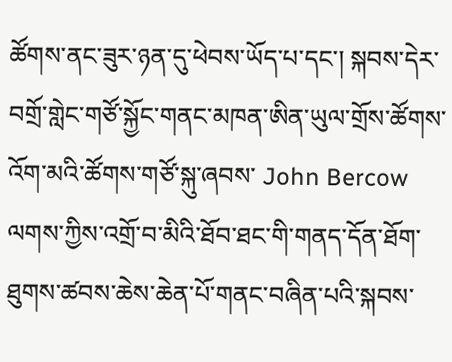ཚོགས་ནང་ཟུར་ཉན་དུ་ཕེབས་ཡོད་པ་དང་། སྐབས་དེར་བགྲོ་གླེང་གཙོ་སྐྱོང་གནང་མཁན་ཨིན་ཡུལ་གྲོས་ཚོགས་འོག་མའི་ཚོགས་གཙོ་སྐུ་ཞབས་ John Bercow ལགས་ཀྱིས་འགྲོ་བ་མིའི་ཐོབ་ཐང་གི་གནད་དོན་ཐོག་ཐུགས་ཚབས་ཆེས་ཆེན་པོ་གནང་བཞིན་པའི་སྐབས་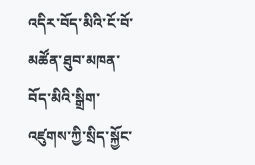འདིར་བོད་མིའི་ངོ་བོ་མཚོན་ཐུབ་མཁན་བོད་མིའི་སྒྲིག་འཛུགས་ཀྱི་སྲིད་སྐྱོང་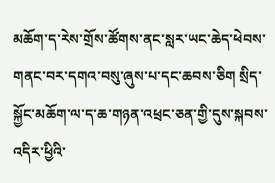མཆོག་ད་རེས་གྲོས་ཚོགས་ནང་སླར་ཡང་ཆེད་ཕེབས་གནང་བར་དགའ་བསུ་ཞུས་པ་དང་ཆབས་ཅིག སྲིད་སྐྱོང་མཆོག་ལ་ད་ཆ་གཉན་འཕྲང་ཅན་གྱི་དུས་སྐབས་འདིར་ཕྱིའི་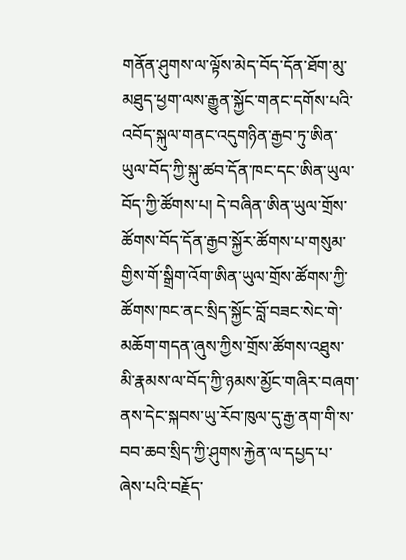གནོན་ཤུགས་ལ་ལྟོས་མེད་བོད་དོན་ཐོག་མུ་མཐུད་ཕྱག་ལས་རྒྱུན་སྐྱོང་གནང་དགོས་པའི་འབོད་སྐུལ་གནང་འདུགཉིན་རྒྱབ་ཏུ་ཨིན་ཡུལ་བོད་ཀྱི་སྐུ་ཚབ་དོན་ཁང་དང་ཨིན་ཡུལ་བོད་ཀྱི་ཚོགས་པ། དེ་བཞིན་ཨིན་ཡུལ་གྲོས་ཚོགས་བོད་དོན་རྒྱབ་སྐྱོར་ཚོགས་པ་གསུམ་གྱིས་གོ་སྒྲིག་འོག་ཨིན་ཡུལ་གྲོས་ཚོགས་ཀྱི་ཚོགས་ཁང་ནང་སྲིད་སྐྱོང་བློ་བཟང་སེང་གེ་མཆོག་གདན་ཞུས་ཀྱིས་གྲོས་ཚོགས་འཐུས་མི་རྣམས་ལ་བོད་ཀྱི་ཉམས་མྱོང་གཞིར་བཞག་ནས་དེང་སྐབས་ཡུ་རོབ་ཁུལ་དུ་རྒྱ་ནག་གི་ས་བབ་ཆབ་སྲིད་ཀྱི་ཤུགས་རྐྱེན་ལ་དཔྱད་པ་ཞེས་པའི་བརྗོད་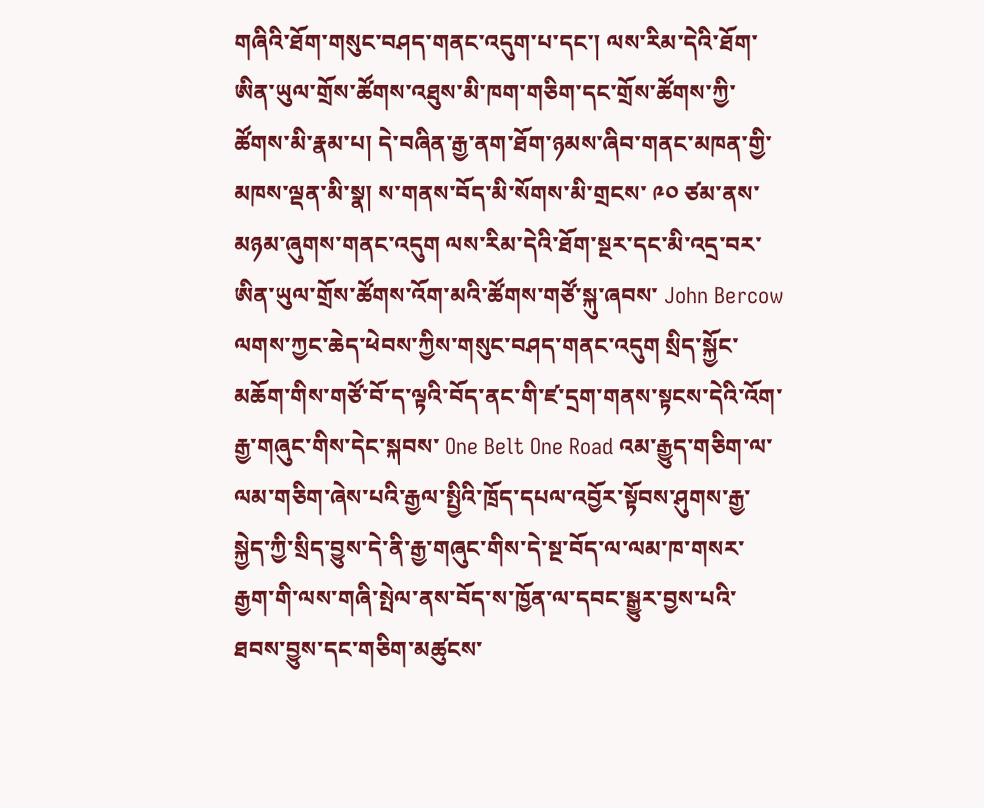གཞིའི་ཐོག་གསུང་བཤད་གནང་འདུག་པ་དང་། ལས་རིམ་དེའི་ཐོག་ཨིན་ཡུལ་གྲོས་ཚོགས་འཐུས་མི་ཁག་གཅིག་དང་གྲོས་ཚོགས་ཀྱི་ཚོགས་མི་རྣམ་པ། དེ་བཞིན་རྒྱ་ནག་ཐོག་ཉམས་ཞིབ་གནང་མཁན་གྱི་མཁས་ལྡན་མི་སྣ། ས་གནས་བོད་མི་སོགས་མི་གྲངས་ ༩༠ ཙམ་ནས་མཉམ་ཞུགས་གནང་འདུག ལས་རིམ་དེའི་ཐོག་སྔར་དང་མི་འདྲ་བར་ཨིན་ཡུལ་གྲོས་ཚོགས་འོག་མའི་ཚོགས་གཙོ་སྐུ་ཞབས་ John Bercow ལགས་ཀྱང་ཆེད་ཕེབས་ཀྱིས་གསུང་བཤད་གནང་འདུག སྲིད་སྐྱོང་མཆོག་གིས་གཙོ་བོ་ད་ལྟའི་བོད་ནང་གི་ཛ་དྲག་གནས་སྟངས་དེའི་འོག་རྒྱ་གཞུང་གིས་དེང་སྐབས་ One Belt One Road འམ་རྒྱུད་གཅིག་ལ་ལམ་གཅིག་ཞེས་པའི་རྒྱལ་སྤྱིའི་ཁྲོད་དཔལ་འབྱོར་སྟོབས་ཤུགས་རྒྱ་སྐྱེད་ཀྱི་སྲིད་བྱུས་དེ་ནི་རྒྱ་གཞུང་གིས་དེ་སྔ་བོད་ལ་ལམ་ཁ་གསར་རྒྱག་གི་ལས་གཞི་སྤེལ་ནས་བོད་ས་ཁྱོན་ལ་དབང་སྒྱུར་བྱས་པའི་ཐབས་བྱུས་དང་གཅིག་མཚུངས་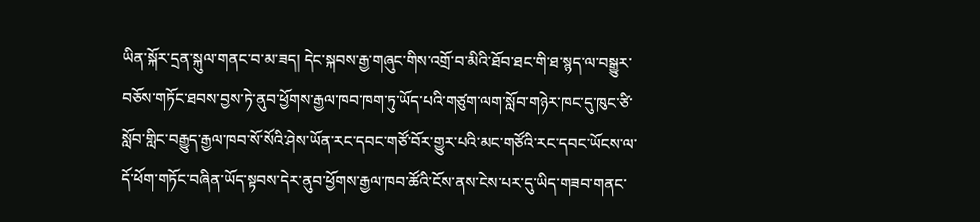ཡིན་སྐོར་དྲན་སྐུལ་གནང་བ་མ་ཟད། དེང་སྐབས་རྒྱ་གཞུང་གིས་འགྲོ་བ་མིའི་ཐོབ་ཐང་གི་ཐ་སྙད་ལ་བསྒྱུར་བཅོས་གཏོང་ཐབས་བྱས་ཏེ་ནུབ་ཕྱོགས་རྒྱལ་ཁབ་ཁག་ཏུ་ཡོད་པའི་གཙུག་ལག་སློབ་གཉེར་ཁང་དུ་ཁུང་ཙི་སློབ་གླིང་བརྒྱུད་རྒྱལ་ཁབ་སོ་སོའི་ཤེས་ཡོན་རང་དབང་གཙོ་བོར་གྱུར་པའི་མང་གཙོའི་རང་དབང་ཡོངས་ལ་དོ་ཕོག་གཏོང་བཞིན་ཡོད་སྟབས་དེར་ནུབ་ཕྱོགས་རྒྱལ་ཁབ་ཚོའི་ངོས་ནས་ངེས་པར་དུ་ཡིད་གཟབ་གནང་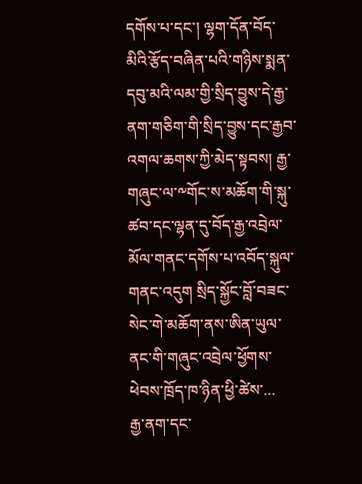དགོས་པ་དང་། ལྷག་དོན་བོད་མིའི་རྩོད་བཞིན་པའི་གཉིས་སྨན་དབུ་མའི་ལམ་གྱི་སྲིད་བྱུས་དེ་རྒྱ་ནག་གཅིག་གི་སྲིད་བྱུས་དང་རྒྱབ་འགལ་ཆགས་ཀྱི་མེད་སྟབས། རྒྱ་གཞུང་ལ་༸གོང་ས་མཆོག་གི་སྐུ་ཚབ་དང་ལྷན་དུ་བོད་རྒྱ་འབྲེལ་མོལ་གནང་དགོས་པ་འབོད་སྐུལ་གནང་འདུག སྲིད་སྐྱོང་བློ་བཟང་སེང་གེ་མཆོག་ནས་ཨིན་ཡུལ་ནང་གི་གཞུང་འབྲེལ་ཕྱོགས་ཕེབས་ཁྲོད་ཁ་ཉིན་ཕྱི་ཚེས་...
རྒྱ་ནག་དང་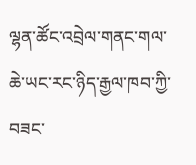ལྷན་ཚོང་འབྲེལ་གནང་གལ་ཆེ་ཡང་རང་ཉིད་རྒྱལ་ཁབ་ཀྱི་བཟང་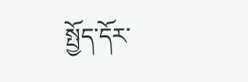སྤྱོད་དོར་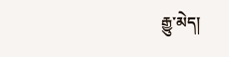རྒྱུ་མེད།